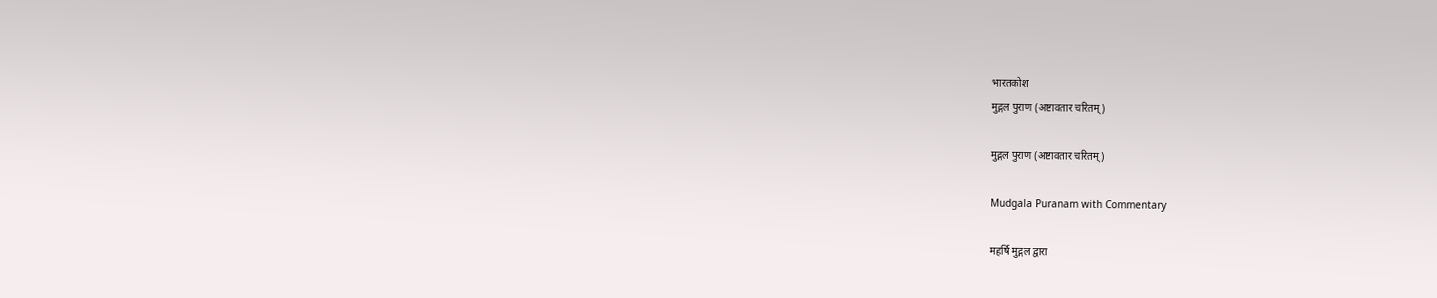भारतकोश
मुद्गल पुराण (अष्टावतार चरितम्)

मुद्गल पुराण (अष्टावतार चरितम्)

Mudgala Puranam with Commentary

महर्षि मुद्गल द्वारा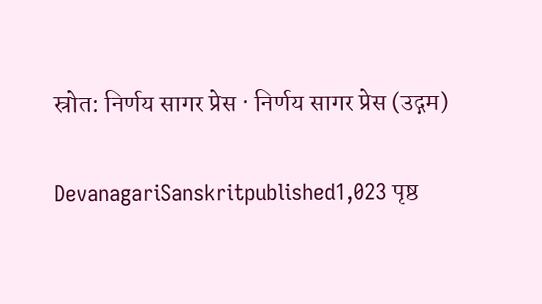स्रोत: निर्णय सागर प्रेस · निर्णय सागर प्रेस (उद्गम)

DevanagariSanskritpublished1,023 पृष्ठ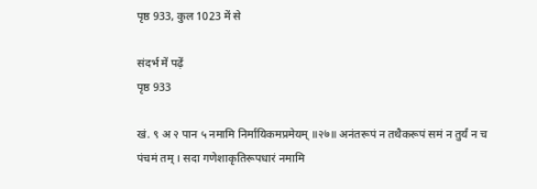पृष्ठ 933, कुल 1023 में से

संदर्भ में पढ़ें
पृष्ठ 933

खं. ९ अ २ पान ५ नमामि निर्मायिकमप्रमेयम् ॥२७॥ अनंतरूपं न तथैकरूपं समं न तुर्यं न च पंचमं तम् । सदा गणेशाकृतिरूपधारं नमामि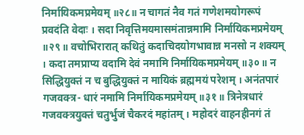निर्मायिकमप्रमेयम् ॥२८॥ न चागतं नैव गतं गणेशमयोगरूपं प्रवदंति वेदाः । सदा निवृत्तिमयमासमंतान्नमामि निर्मायिकमप्रमेयम् ॥२९॥ वचोभिरारात् कथितुं कदाचिदयोगभावान्न मनसो न शक्यम् । कदा तमप्राप्य वदामि देवं नमामि निर्मायिकमप्रमेयम् ॥३०॥ न सिद्धियुक्तं न च बुद्धियुक्तं न मायिकं ब्रह्ममयं परेशम् । अनंतपारं गजवक्त्र- धारं नमामि निर्मायिकमप्रमेयम् ॥३१॥ त्रिनेत्रधारं गजवक्त्रयुक्तं चतुर्भुजं चैकरदं महांतम् । महोदरं वाहनहीनगं तं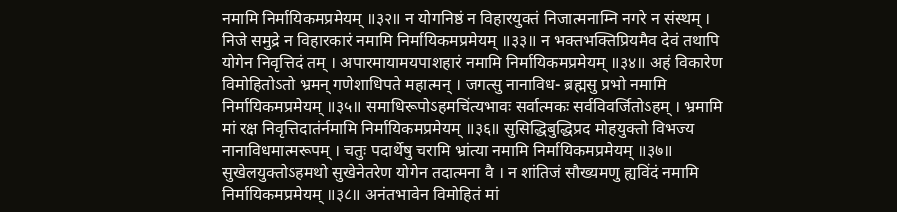नमामि निर्मायिकमप्रमेयम् ॥३२॥ न योगनिष्ठं न विहारयुक्तं निजात्मनाम्नि नगरे न संस्थम् । निजे समुद्रे न विहारकारं नमामि निर्मायिकमप्रमेयम् ॥३३॥ न भक्तभक्तिप्रियमैव देवं तथापि योगेन निवृत्तिदं तम् । अपारमायामयपाशहारं नमामि निर्मायिकमप्रमेयम् ॥३४॥ अहं विकारेण विमोहितोऽतो भ्रमन् गणेशाधिपते महात्मन् । जगत्सु नानाविध- ब्रह्मसु प्रभो नमामि निर्मायिकमप्रमेयम् ॥३५॥ समाधिरूपोऽहमचिंत्यभावः सर्वात्मकः सर्वविवर्जितोऽहम् । भ्रमामि मां रक्ष निवृत्तिदातंर्नमामि निर्मायिकमप्रमेयम् ॥३६॥ सुसिद्धिबुद्धिप्रद मोहयुक्तो विभज्य नानाविधमात्मरूपम् । चतुः पदार्थेषु चरामि भ्रांत्या नमामि निर्मायिकमप्रमेयम् ॥३७॥ सुखेलयुक्तोऽहमथो सुखेनेतरेण योगेन तदात्मना वै । न शांतिजं सौख्यमणु ह्यविंदं नमामि निर्मायिकमप्रमेयम् ॥३८॥ अनंतभावेन विमोहितं मां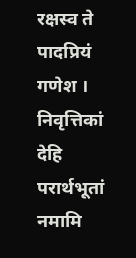रक्षस्व ते पादप्रियं गणेश । निवृत्तिकां देहि परार्थभूतां नमामि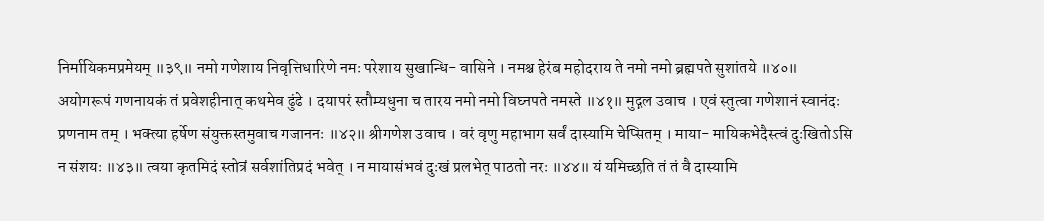निर्मायिकमप्रमेयम् ॥३९॥ नमो गणेशाय निवृत्तिधारिणे नमः परेशाय सुखान्धि- वासिने । नमश्च हेरंब महोदराय ते नमो नमो ब्रह्मपते सुशांतये ॥४०॥ अयोगरूपं गणनायकं तं प्रवेशहीनात् कथमेव ढुंढे । दयापरं स्तौम्यधुना च तारय नमो नमो विघ्नपते नमस्ते ॥४१॥ मुद्गल उवाच । एवं स्तुत्वा गणेशानं स्वानंदः प्रणनाम तम् । भक्त्या हर्षेण संयुक्तस्तमुवाच गजाननः ॥४२॥ श्रीगणेश उवाच । वरं वृणु महाभाग सर्वं दास्यामि चेप्सितम् । माया- मायिकभेदैस्त्वं दुःखितोऽसि न संशयः ॥४३॥ त्वया कृतमिदं स्तोत्रं सर्वशांतिप्रदं भवेत् । न मायासंभवं दुःखं प्रलभेत् पाठतो नरः ॥४४॥ यं यमिच्छति तं तं वै दास्यामि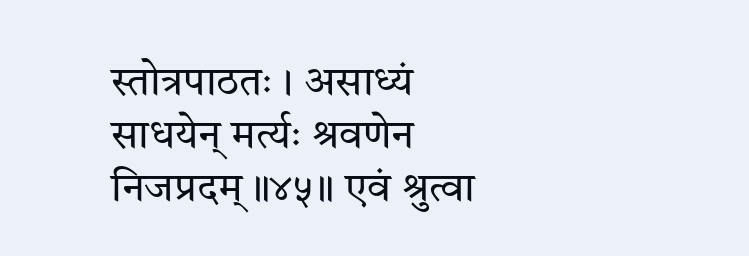स्तोत्रपाठतः । असाध्यं साधयेन् मर्त्यः श्रवणेन निजप्रदम् ॥४५॥ एवं श्रुत्वा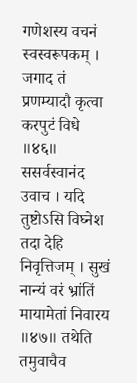गणेशस्य वचनं स्वस्वरूपकम् । जगाद तं प्रणम्यादौ कृत्वा करपुटं विधे ॥४६॥ ससर्वस्वानंद उवाच । यदि तुष्टोऽसि विघ्नेश तदा देहि निवृत्तिजम् । सुखं नान्यं वरं भ्रांतिं मायामेतां निवारय ॥४७॥ तथेति तमुवाचैव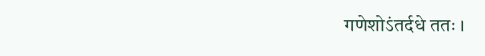गणेशोऽंतर्दधे ततः ।